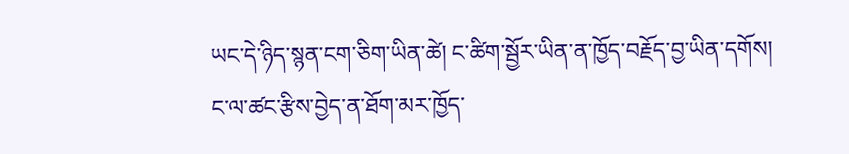ཡང་དེ་ཉིད་སྙན་ངག་ཅིག་ཡིན་ཚེ། ང་ཚིག་སྦྱོར་ཡིན་ན་ཁྱོད་བརྗོད་བྱ་ཡིན་དགོས།
ང་ལ་ཚང་རྩིས་བྱེད་ན་ཐོག་མར་ཁྱོད་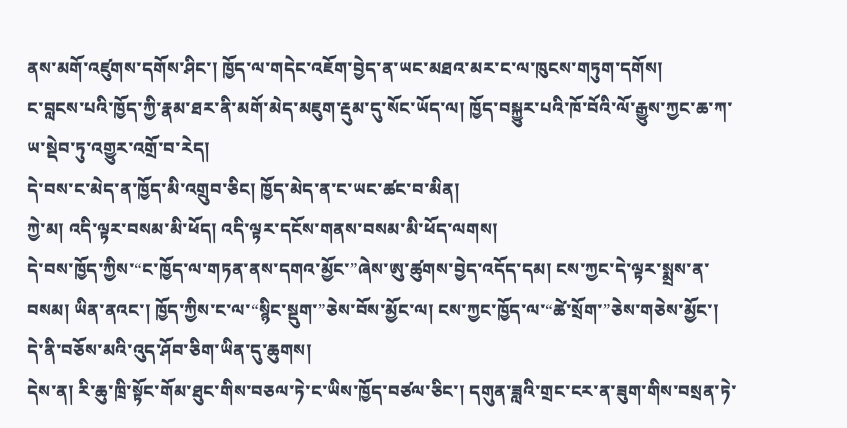ནས་མགོ་འཛུགས་དགོས་ཤིང་། ཁྱོད་ལ་གདེང་འཇོག་བྱེད་ན་ཡང་མཐའ་མར་ང་ལ་ཁུངས་གཏུག་དགོས།
ང་བླངས་པའི་ཁྱོད་ཀྱི་རྣམ་ཐར་ནི་མགོ་མེད་མཇུག་རྡུམ་དུ་སོང་ཡོད་ལ། ཁྱོད་བསྐྱུར་པའི་ཁོ་བོའི་ལོ་རྒྱུས་ཀྱང་ཆ་ཀ་ཡ་སྡེབ་ཏུ་འགྱུར་འགྲོ་བ་རེད།
དེ་བས་ང་མེད་ན་ཁྱོད་མི་འགྲུབ་ཅིང། ཁྱོད་མེད་ན་ང་ཡང་ཚང་བ་མིན།
ཀྱེ་མ། འདི་ལྟར་བསམ་མི་ཕོད། འདི་ལྟར་དངོས་གནས་བསམ་མི་ཕོད་ལགས།
དེ་བས་ཁྱོད་ཀྱིས་“ང་ཁྱོད་ལ་གཏན་ནས་དགའ་མྱོང་”ཞེས་ཨུ་ཚུགས་བྱེད་འདོད་དམ། ངས་ཀྱང་དེ་ལྟར་སྨྲས་ན་བསམ། ཡིན་ནའང་། ཁྱོད་ཀྱིས་ང་ལ་“སྙིང་སྡུག་”ཅེས་བོས་མྱོང་ལ། ངས་ཀྱང་ཁྱོད་ལ་“ཚེ་སྲོག་”ཅེས་གཅེས་མྱོང་།
དེ་ནི་བཅོས་མའི་འུད་ཤོབ་ཅིག་ཡིན་དུ་ཆུགས།
དེས་ན། རི་ཆུ་ཁྲི་སྟོང་གོམ་ཐུང་གིས་བཅལ་ཏེ་ང་ཡིས་ཁྱོད་བཙལ་ཅིང་། དགུན་ཟླའི་གྲང་ངར་ན་ཟུག་གིས་བསྲན་ཏེ་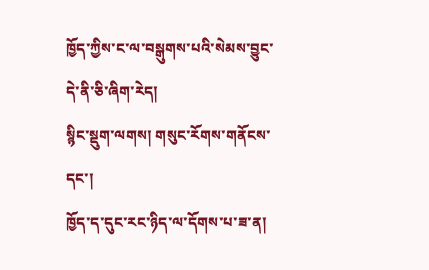ཁྱོད་ཀྱིས་ང་ལ་བསྒུགས་པའི་སེམས་བྱུང་དེ་ནི་ཅི་ཞིག་རེད།
སྙིང་སྡུག་ལགས། གསུང་རོགས་གནོངས་དང་།
ཁྱོད་ད་དུང་རང་ཉིད་ལ་དོགས་པ་ཟ་ན།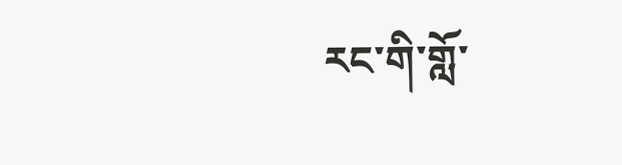རང་གི་གློ་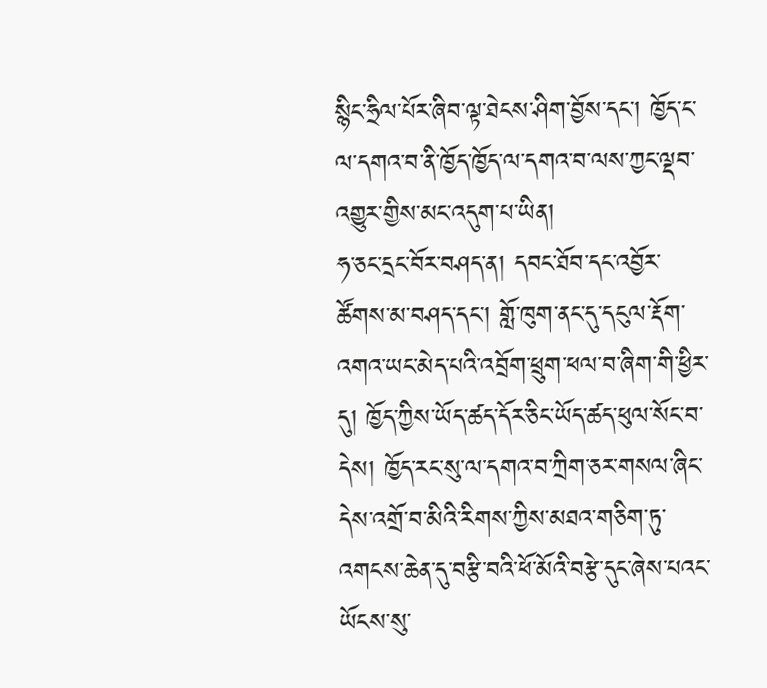སྙིང་ཧྲིལ་པོར་ཞིབ་ལྟ་ཐེངས་ཤིག་བྱོས་དང་། ཁྱོད་ང་ལ་དགའ་བ་ནི་ཁྱོད་ཁྱོད་ལ་དགའ་བ་ལས་ཀྱང་ལྡབ་འགྱུར་གྱིས་མང་འདུག་པ་ཡིན།
ཧ་ཅང་དྲང་བོར་བཤད་ན། དབང་ཐོབ་དང་འབྱོར་ཚོགས་མ་བཤད་དང་། གློ་ཁུག་ནང་དུ་དངུལ་རྡོག་འགའ་ཡང་མེད་པའི་འབྲོག་ཕྲུག་ཕལ་བ་ཞིག་གི་ཕྱིར་དུ། ཁྱོད་ཀྱིས་ཡོད་ཚད་དོར་ཅིང་ཡོད་ཚད་ཕུལ་སོང་བ་དེས། ཁྱོད་རང་སུ་ལ་དགའ་བ་ཀྲིག་ཅར་གསལ་ཞིང་དེས་འགྲོ་བ་མིའི་རིགས་ཀྱིས་མཐའ་གཅིག་ཏུ་འགངས་ཆེན་དུ་བརྩི་བའི་ཕོ་མོའི་བརྩེ་དུང་ཞེས་པའང་ཡོངས་སུ་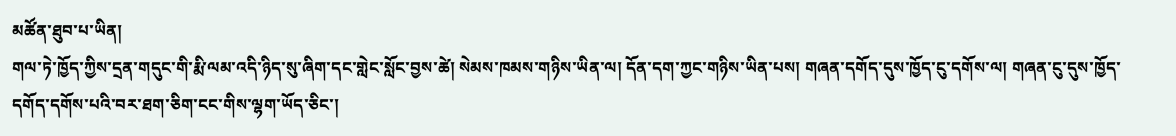མཚོན་ཐུབ་པ་ཡིན།
གལ་ཏེ་ཁྱོད་ཀྱིས་དྲན་གདུང་གི་རྨི་ལམ་འདི་ཉིད་སུ་ཞིག་དང་གླེང་སློང་བྱས་ཚེ། སེམས་ཁམས་གཉིས་ཡིན་ལ། དོན་དག་ཀྱང་གཉིས་ཡིན་པས། གཞན་དགོད་དུས་ཁྱོད་ངུ་དགོས་ལ། གཞན་ངུ་དུས་ཁྱོད་དགོད་དགོས་པའི་བར་ཐག་ཅིག་ངང་གིས་ལྷག་ཡོད་ཅིང་།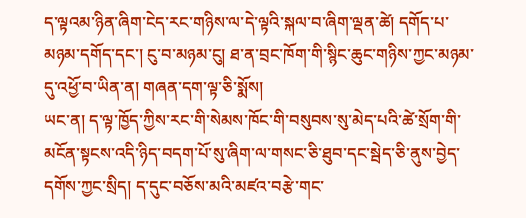ད་ལྟའམ་ཉིན་ཞིག་ངེད་རང་གཉིས་ལ་དེ་ལྟའི་སྐལ་བ་ཞིག་ལྡན་ཚེ། དགོད་པ་མཉམ་དགོད་དང་། ངུ་བ་མཉམ་ངུ། ཐ་ན་བྲང་ཁོག་གི་སྙིང་ཆུང་གཉིས་ཀྱང་མཉམ་དུ་འཕྱོ་བ་ཡིན་ན། གཞན་དག་ལྟ་ཅི་སྨོས།
ཡང་ན། ད་ལྟ་ཁྱོད་ཀྱིས་རང་གི་སེམས་ཁོང་གི་བསུབས་སུ་མེད་པའི་ཚེ་སྲོག་གི་མངོན་སྟངས་འདི་ཉིད་བདག་པོ་སུ་ཞིག་ལ་གསང་ཅི་ཐུབ་དང་སྦེད་ཅི་ནུས་བྱེད་དགོས་ཀྱང་སྲིད། ད་དུང་བཅོས་མའི་མཛའ་བརྩེ་གང་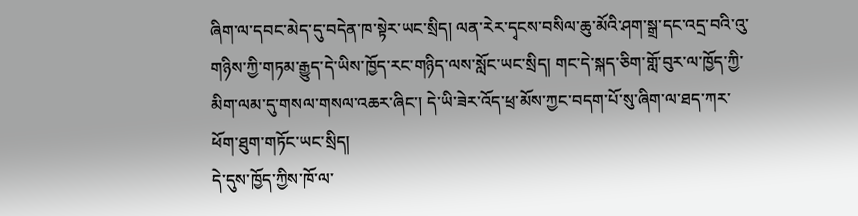ཞིག་ལ་དབང་མེད་དུ་བདེན་ཁ་སྟེར་ཡང་སྲིད། ལན་རེར་དྭངས་བསིལ་ཆུ་མོའི་ཤག་སྒྲ་དང་འདྲ་བའི་འུ་གཉིས་ཀྱི་གཏམ་རྒྱུད་དེ་ཡིས་ཁྱོད་རང་གཉིད་ལས་སློང་ཡང་སྲིད། གང་དེ་སྐད་ཅིག་གློ་བུར་ལ་ཁྱོད་ཀྱི་མིག་ལམ་དུ་གསལ་གསལ་འཆར་ཞིང་། དེ་ཡི་ཟེར་འོད་ཕྲ་མོས་ཀྱང་བདག་པོ་སུ་ཞིག་ལ་ཐད་ཀར་ཕོག་ཐུག་གཏོང་ཡང་སྲིད།
དེ་དུས་ཁྱོད་ཀྱིས་ཁོ་ལ་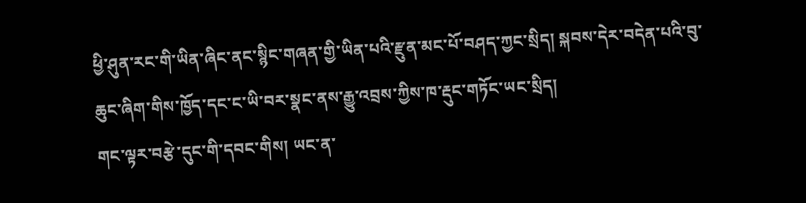ཕྱི་ཤུན་རང་གི་ཡིན་ཞིང་ནང་སྙིང་གཞན་གྱི་ཡིན་པའི་རྫུན་མང་པོ་བཤད་ཀྱང་སྲིད། སྐབས་དེར་བདེན་པའི་བུ་ཆུང་ཞིག་གིས་ཁྱོད་དང་ང་ཡི་བར་སྣང་ནས་རྒྱུ་འབྲས་ཀྱིས་ཁ་རྡུང་གཏོང་ཡང་སྲིད།
གང་ལྟར་བརྩེ་དུང་གི་དབང་གིས། ཡང་ན་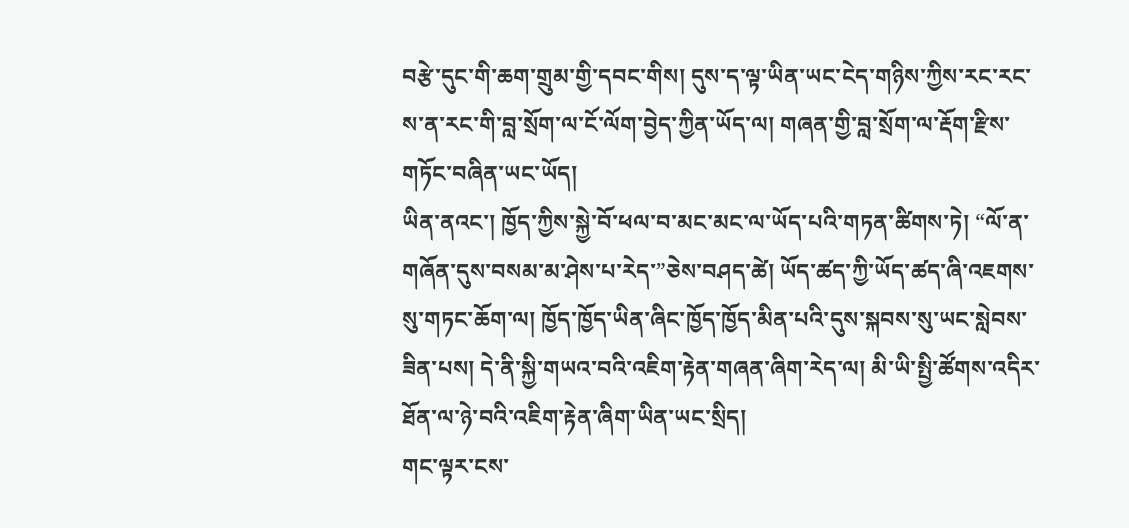བརྩེ་དུང་གི་ཆག་གྲུམ་གྱི་དབང་གིས། དུས་ད་ལྟ་ཡིན་ཡང་ངེད་གཉིས་ཀྱིས་རང་རང་ས་ན་རང་གི་བླ་སྲོག་ལ་ངོ་ལོག་བྱེད་ཀྱིན་ཡོད་ལ། གཞན་གྱི་བླ་སྲོག་ལ་རྡོག་རྫིས་གཏོང་བཞིན་ཡང་ཡོད།
ཡིན་ནའང་། ཁྱོད་ཀྱིས་སྐྱེ་བོ་ཕལ་བ་མང་མང་ལ་ཡོད་པའི་གཏན་ཚིགས་ཏེ། “ལོ་ན་གཞོན་དུས་བསམ་མ་ཤེས་པ་རེད་”ཅེས་བཤད་ཚེ། ཡོད་ཚད་ཀྱི་ཡོད་ཚད་ཞི་འཇགས་སུ་གཏང་ཆོག་ལ། ཁྱོད་ཁྱོད་ཡིན་ཞིང་ཁྱོད་ཁྱོད་མིན་པའི་དུས་སྐབས་སུ་ཡང་སླེབས་ཟིན་པས། དེ་ནི་སྐྱི་གཡའ་བའི་འཇིག་རྟེན་གཞན་ཞིག་རེད་ལ། མི་ཡི་སྤྱི་ཚོགས་འདིར་ཐོན་ལ་ཉེ་བའི་འཇིག་རྟེན་ཞིག་ཡིན་ཡང་སྲིད།
གང་ལྟར་ངས་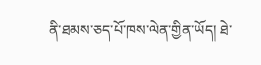ནི་ཐམས་ཅད་པོ་ཁས་ལེན་གྱིན་ཡོད། ཐེ་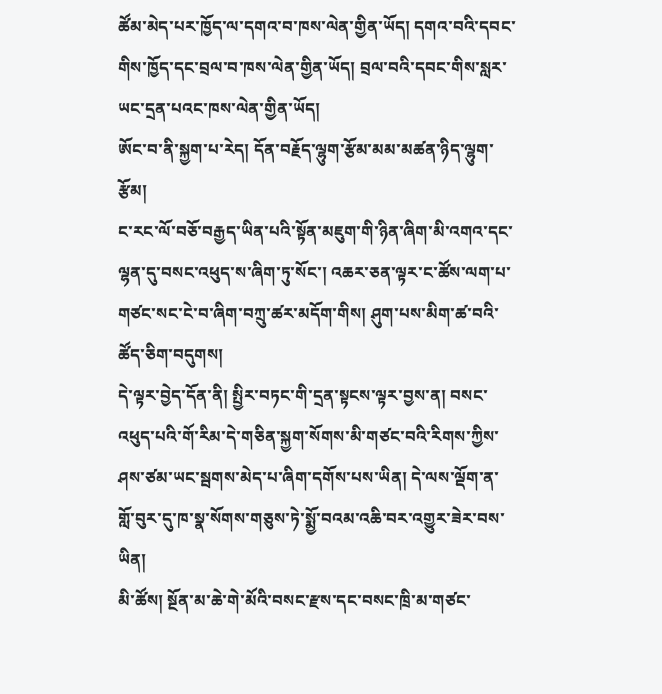ཚོམ་མེད་པར་ཁྱོད་ལ་དགའ་བ་ཁས་ལེན་གྱིན་ཡོད། དགའ་བའི་དབང་གིས་ཁྱོད་དང་བྲལ་བ་ཁས་ལེན་གྱིན་ཡོད། བྲལ་བའི་དབང་གིས་སླར་ཡང་དྲན་པའང་ཁས་ལེན་གྱིན་ཡོད།
ཨོང་བ་ནི་སྐྱག་པ་རེད། དོན་བརྗོད་ལྷུག་རྩོམ་མམ་མཚན་ཉིད་ལྷུག་རྩོམ།
ང་རང་ལོ་བཅོ་བརྒྱད་ཡིན་པའི་སྟོན་མཇུག་གི་ཉིན་ཞིག་མི་འགའ་དང་ལྷན་དུ་བསང་འཕུད་ས་ཞིག་ཏུ་སོང་། འཆར་ཅན་ལྟར་ང་ཚོས་ལག་པ་གཙང་སང་ངེ་བ་ཞིག་བཀྲུ་ཚར་མདོག་གིས། ཤུག་པས་མིག་ཚ་བའི་ཚོད་ཅིག་བདུགས།
དེ་ལྟར་བྱེད་དོན་ནི། སྤྱིར་བཏང་གི་དྲན་སྟངས་ལྟར་བྱས་ན། བསང་འཕུད་པའི་གོ་རིམ་དེ་གཅིན་སྐྱག་སོགས་མི་གཙང་བའི་རིགས་ཀྱིས་ཤས་ཙམ་ཡང་སྦགས་མེད་པ་ཞིག་དགོས་པས་ཡིན། དེ་ལས་ལྡོག་ན་གློ་བུར་དུ་ཁ་སྣ་སོགས་གཅུས་ཏེ་སྨྱོ་བའམ་འཆི་བར་འགྱུར་ཟེར་བས་ཡིན།
མི་ཚོས། སྔོན་མ་ཆེ་གེ་མོའི་བསང་རྫས་དང་བསང་ཁྲི་མ་གཙང་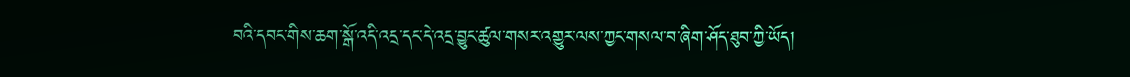བའི་དབང་གིས་ཆག་སྒོ་འདི་འདྲ་དང་དེ་འདྲ་བྱུང་ཚུལ་གསར་འགྱུར་ལས་ཀྱང་གསལ་བ་ཞིག་ཤོད་ཐུབ་ཀྱི་ཡོད།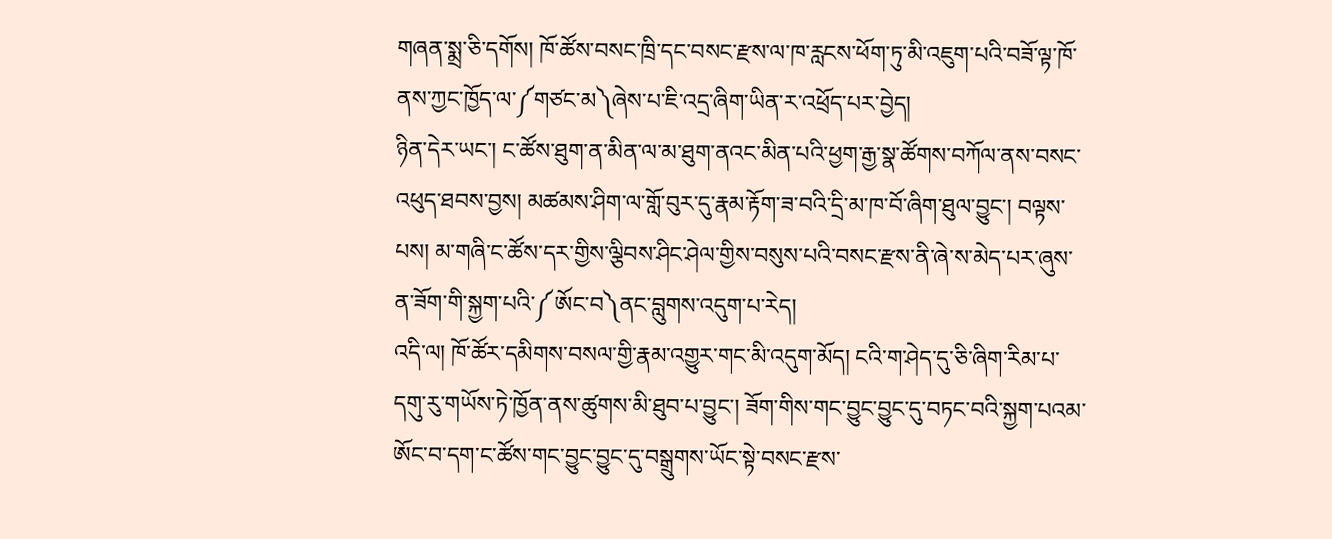གཞན་སྨྲ་ཅི་དགོས། ཁོ་ཚོས་བསང་ཁྲི་དང་བསང་རྫས་ལ་ཁ་རླངས་ཕོག་ཏུ་མི་འཇུག་པའི་བཟོ་ལྟ་ཁོ་ནས་ཀྱང་ཁྱོད་ལ་༼གཙང་མ༽ཞེས་པ་ཇི་འདྲ་ཞིག་ཡིན་ར་འཕྲོད་པར་བྱེད།
ཉིན་དེར་ཡང་། ང་ཚོས་ཐུག་ན་མིན་ལ་མ་ཐུག་ནའང་མིན་པའི་ཕྱག་རྒྱ་སྣ་ཚོགས་བཀོལ་ནས་བསང་འཕུད་ཐབས་བྱས། མཚམས་ཤིག་ལ་གློ་བུར་དུ་རྣམ་རྟོག་ཟ་བའི་དྲི་མ་ཁ་བོ་ཞིག་ཐུལ་བྱུང་། བལྟས་པས། མ་གཞི་ང་ཚོས་དར་གྱིས་ལྕིབས་ཤིང་ཤེལ་གྱིས་བསུས་པའི་བསང་རྫས་ནི་ཞེ་ས་མེད་པར་ཞུས་ན་ཟོག་གི་སྐྱག་པའི་༼ཨོང་བ༽ནང་བླུགས་འདུག་པ་རེད།
འདི་ལ། ཁོ་ཚོར་དམིགས་བསལ་གྱི་རྣམ་འགྱུར་གང་མི་འདུག་མོད། ངའི་ག་ཤེད་དུ་ཅི་ཞིག་རིམ་པ་དགུ་རུ་གཡོས་ཏེ་ཁྱོན་ནས་ཚུགས་མི་ཐུབ་པ་བྱུང་། ཟོག་གིས་གང་བྱུང་བྱུང་དུ་བཏང་བའི་སྐྱག་པའམ་ཨོང་བ་དག་ང་ཚོས་གང་བྱུང་བྱུང་དུ་བསྒྲུགས་ཡོང་སྟེ་བསང་རྫས་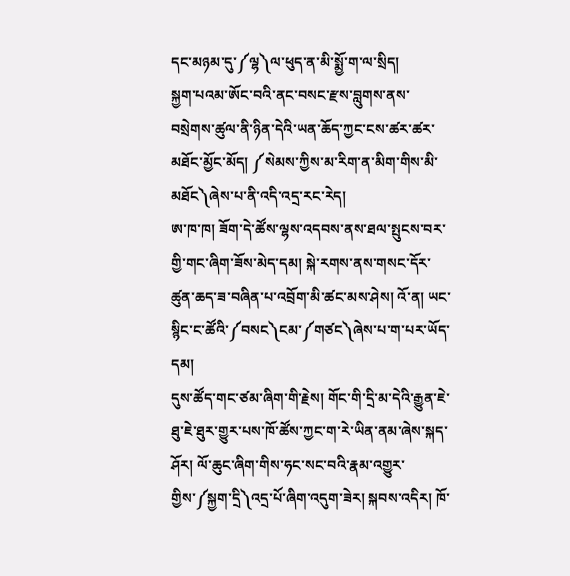དང་མཉམ་དུ་༼ལྷ༽ལ་ཕུད་ན་མི་སྨྱོ་ག་ལ་སྲིད།
སྐྱག་པའམ་ཨོང་བའི་ནང་བསང་རྫས་བླུགས་ནས་བསྲེགས་ཚུལ་ནི་ཉིན་དེའི་ཡན་ཆོད་ཀྱང་ངས་ཚར་ཚར་མཐོང་མྱོང་མོད། ༼སེམས་ཀྱིས་མ་རིག་ན་མིག་གིས་མི་མཐོང༽ཞེས་པ་ནི་འདི་འདྲ་རང་རེད།
ཨ་ཁ་ཁ། ཟོག་དེ་ཚོས་ལྷས་འདབས་ནས་ཐལ་སྤུངས་བར་གྱི་གང་ཞིག་ཟོས་མེད་དམ། སྐེ་རགས་ནས་གསང་དོར་ཚུན་ཆད་ཟ་བཞིན་པ་འབྲོག་མི་ཚང་མས་ཤེས། འོ་ན། ཡང་སྙིང་ང་ཚོའི་༼བསང༽ངམ་༼གཙང༽ཞེས་པ་ག་པར་ཡོད་དམ།
དུས་ཚོད་གང་ཙམ་ཞིག་གི་རྗེས། གོང་གི་དྲི་མ་དེའི་རྒྱུན་ཇེ་ཐུ་ཇེ་ཐུར་གྱུར་པས་ཁོ་ཚོས་ཀྱང་ག་རེ་ཡིན་ནམ་ཞེས་སྐད་ཤོར། ལོ་ཆུང་ཞིག་གིས་ཧང་སང་བའི་རྣམ་འགྱུར་གྱིས་༼སྐྱག་དྲི༽འདྲ་པོ་ཞིག་འདུག་ཟེར། སྐབས་འདིར། ཁོ་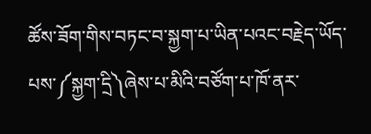ཚོས་ཟོག་གིས་བཏང་བ་སྐྱག་པ་ཡིན་པའང་བརྗེད་ཡོད་པས་༼སྐྱག་དྲི༽ཞེས་པ་མིའི་བཙོག་པ་ཁོ་ནར་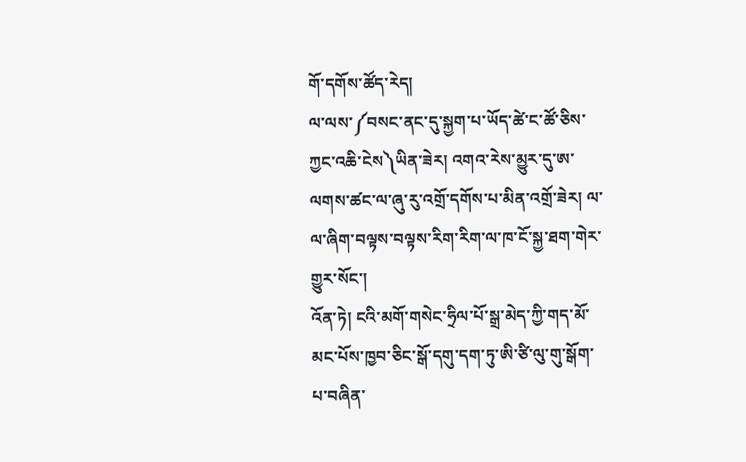གོ་དགོས་ཚོད་རེད།
ལ་ལས་༼བསང་ནང་དུ་སྐྱག་པ་ཡོད་ཚེ་ང་ཚོ་ཅིས་ཀྱང་འཆི་ངེས༽ཡིན་ཟེར། འགའ་རེས་མྱུར་དུ་ཨ་ལགས་ཚང་ལ་ཞུ་རུ་འགྲོ་དགོས་པ་མིན་འགྲོ་ཟེར། ལ་ལ་ཞིག་བལྟས་བལྟས་རིག་རིག་ལ་ཁ་ངོ་སྐྱ་ཐག་གེར་གྱུར་སོང་།
འོན་ཏེ། ངའི་མགོ་གསེང་ཧྲིལ་པོ་སྒྲ་མེད་ཀྱི་གད་མོ་མང་པོས་ཁྱབ་ཅིང་སྒོ་དགུ་དག་ཏུ་ཨི་ཙི་ལུ་གུ་སྒོག་པ་བཞིན་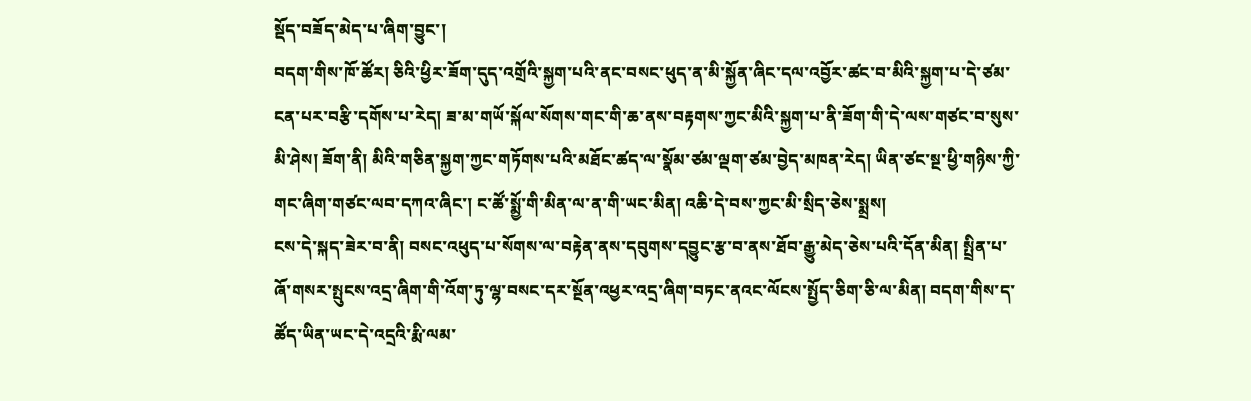སྡོད་བཟོད་མེད་པ་ཞིག་བྱུང་།
བདག་གིས་ཁོ་ཚོར། ཅིའི་ཕྱིར་ཟོག་དུད་འགྲོའི་སྐྱག་པའི་ནང་བསང་ཕུད་ན་མི་སྐྱོན་ཞིང་དལ་འབྱོར་ཚང་བ་མིའི་སྐྱག་པ་དེ་ཙམ་ངན་པར་བརྩི་དགོས་པ་རེད། ཟ་མ་གཡོ་སྐོལ་སོགས་གང་གི་ཆ་ནས་བརྟགས་ཀྱང་མིའི་སྐྱག་པ་ནི་ཟོག་གི་དེ་ལས་གཙང་བ་སུས་མི་ཤེས། ཟོག་ནི། མིའི་གཅིན་སྐྱག་ཀྱང་གཏོགས་པའི་མཐོང་ཚད་ལ་སྣོམ་ཙམ་ལྡག་ཙམ་བྱེད་མཁན་རེད། ཡིན་ཙང་སྔ་ཕྱི་གཉིས་ཀྱི་གང་ཞིག་གཙང་ལབ་དཀའ་ཞིང་། ང་ཚོ་སྨྱོ་གི་མིན་ལ་ན་གི་ཡང་མིན། འཆི་དེ་བས་ཀྱང་མི་སྲིད་ཅེས་སྨྲས།
ངས་དེ་སྐད་ཟེར་བ་ནི། བསང་འཕུད་པ་སོགས་ལ་བརྟེན་ནས་དབུགས་དབྱུང་རྩ་བ་ནས་ཐོབ་རྒྱུ་མེད་ཅེས་པའི་དོན་མིན། སྤྲིན་པ་ཞོ་གསར་སྤུངས་འདྲ་ཞིག་གི་འོག་ཏུ་ལྷ་བསང་དར་སྔོན་འཕྱར་འདྲ་ཞིག་བཏང་ནའང་ལོངས་སྤྱོད་ཅིག་ཅི་ལ་མིན། བདག་གིས་ད་ཚོད་ཡིན་ཡང་དེ་འདྲའི་རྨི་ལམ་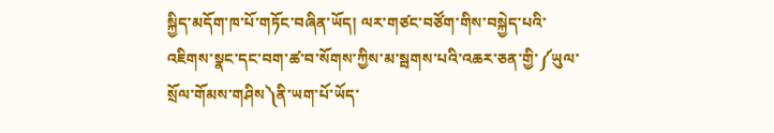སྐྱིད་མདོག་ཁ་པོ་གཏོང་བཞིན་ཡོད། ལར་གཙང་བཙོག་གིས་བསྐྱེད་པའི་འཇིགས་སྣང་དང་བག་ཚ་བ་སོགས་ཀྱིས་མ་སྦགས་པའི་འཆར་ཅན་གྱི་༼ཡུལ་སྲོལ་གོམས་གཤིས༽ནི་ཡག་པོ་ཡོད་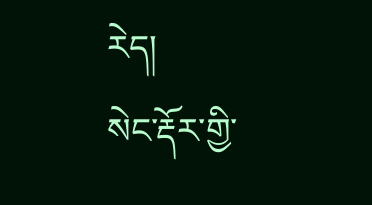རེད།                                                                                                                                                                                                                                                                                                                                                                                                                                 སེང་རྡོར་གྱི་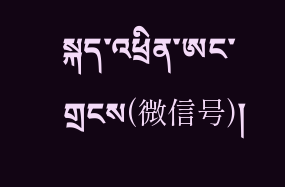སྐད་འཕྲིན་ཨང་གྲངས(微信号)།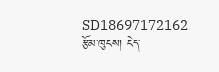SD18697172162
རྩོམ་ཁུངས། ངེད་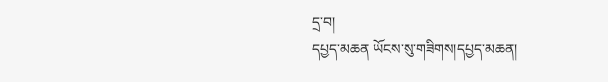དྲ་བ།
དཔྱད་མཆན ཡོངས་སུ་གཟིགས།དཔྱད་མཆན།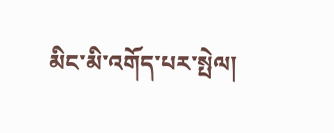མིང་མི་འགོད་པར་སྤེལ།